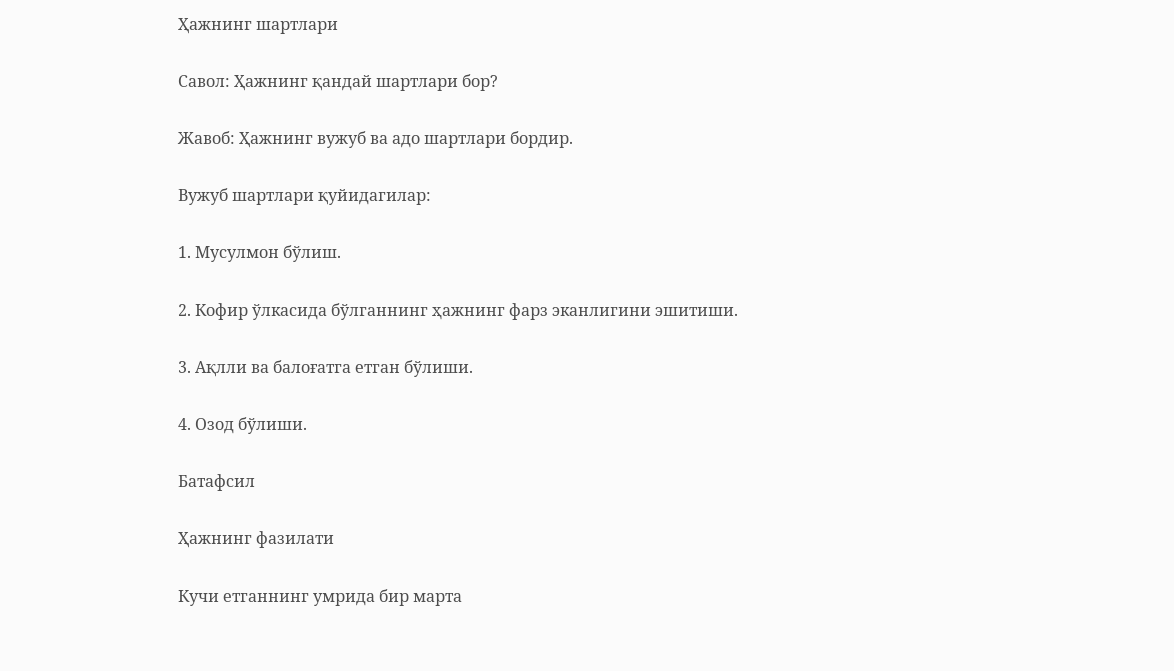Ҳажнинг шартлари

Савол: Ҳажнинг қандай шартлари бор?

Жавоб: Ҳажнинг вужуб ва адо шартлари бордир.

Вужуб шартлари қуйидагилар:

1. Мусулмон бўлиш.

2. Кофир ўлкасида бўлганнинг ҳажнинг фарз эканлигини эшитиши.

3. Ақлли ва балоғатга етган бўлиши.

4. Озод бўлиши.

Батафсил

Ҳажнинг фазилати

Кучи етганнинг умрида бир марта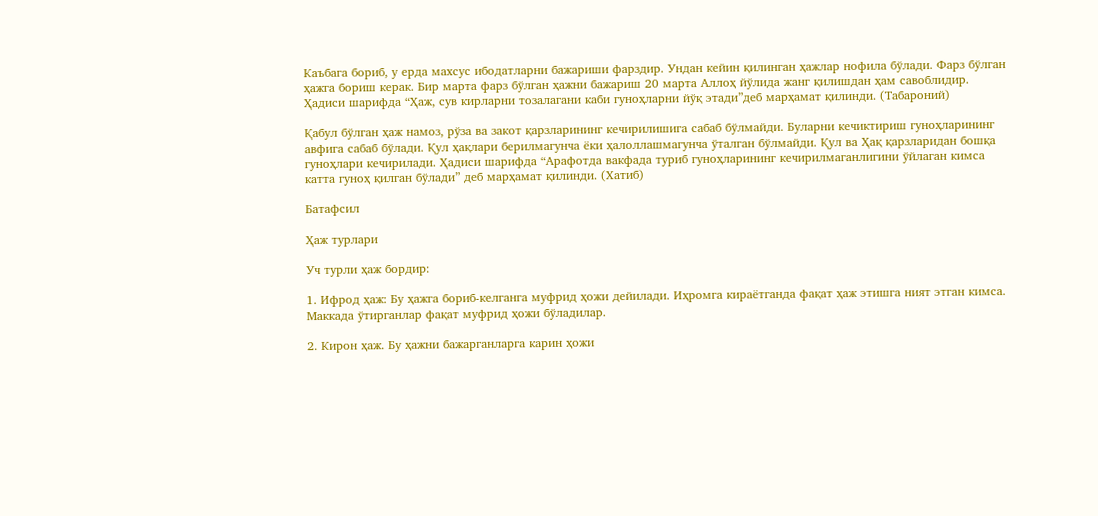Каъбага бориб, у ерда махсус ибодатларни бажариши фарздир. Ундан кейин қилинган ҳажлар нофила бўлади. Фарз бўлган ҳажга бориш керак. Бир марта фарз бўлган ҳажни бажариш 20 марта Аллоҳ йўлида жанг қилишдан ҳам савоблидир. Ҳадиси шарифда “Ҳаж, сув кирларни тозалагани каби гуноҳларни йўқ этади”деб марҳамат қилинди. (Табароний)

Қабул бўлган ҳаж намоз, рўза ва закот қарзларининг кечирилишига сабаб бўлмайди. Буларни кечиктириш гуноҳларининг авфига сабаб бўлади. Қул ҳақлари берилмагунча ёки ҳалоллашмагунча ўталган бўлмайди. Қул ва Ҳақ қарзларидан бошқа гуноҳлари кечирилади. Ҳадиси шарифда “Арафотда вакфада туриб гуноҳларининг кечирилмаганлигини ўйлаган кимса катта гуноҳ қилган бўлади” деб марҳамат қилинди. (Хатиб)

Батафсил

Ҳаж турлари

Уч турли ҳаж бордир:

1. Ифрод ҳаж: Бу ҳажга бориб-келганга муфрид ҳожи дейилади. Иҳромга кираётганда фақат ҳаж этишга ният этган кимса. Маккада ўтирганлар фақат муфрид ҳожи бўладилар.

2. Кирон ҳаж. Бу ҳажни бажарганларга карин ҳожи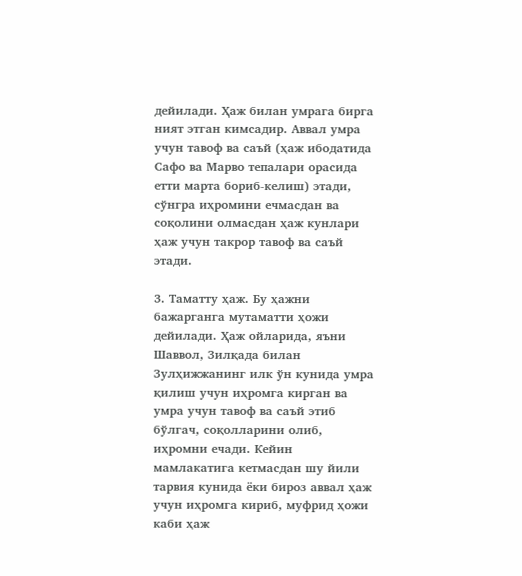дейилади. Ҳаж билан умрага бирга ният этган кимсадир. Аввал умра учун тавоф ва саъй (ҳаж ибодатида Сафо ва Марво тепалари орасида етти марта бориб-келиш) этади, сўнгра иҳромини ечмасдан ва соқолини олмасдан ҳаж кунлари ҳаж учун такрор тавоф ва саъй этади.

3. Таматту ҳаж. Бу ҳажни бажарганга мутаматти ҳожи дейилади. Ҳаж ойларида, яъни Шаввол, Зилқада билан Зулҳижжанинг илк ўн кунида умра қилиш учун иҳромга кирган ва умра учун тавоф ва саъй этиб бўлгач, соқолларини олиб, иҳромни ечади. Кейин мамлакатига кетмасдан шу йили тарвия кунида ёки бироз аввал ҳаж учун иҳромга кириб, муфрид ҳожи каби ҳаж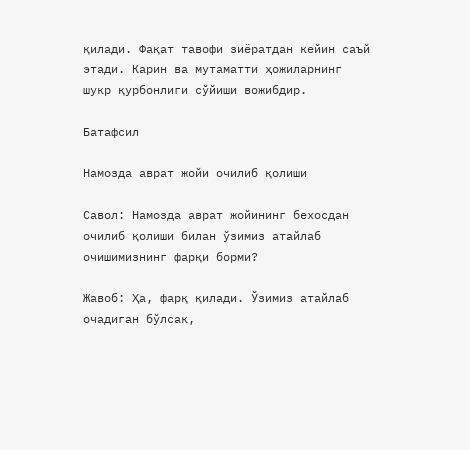қилади. Фақат тавофи зиёратдан кейин саъй этади. Карин ва мутаматти ҳожиларнинг шукр қурбонлиги сўйиши вожибдир.

Батафсил

Намозда аврат жойи очилиб қолиши

Савол: Намозда аврат жойининг бехосдан очилиб қолиши билан ўзимиз атайлаб очишимизнинг фарқи борми?

Жавоб: Ҳа, фарқ қилади. Ўзимиз атайлаб очадиган бўлсак,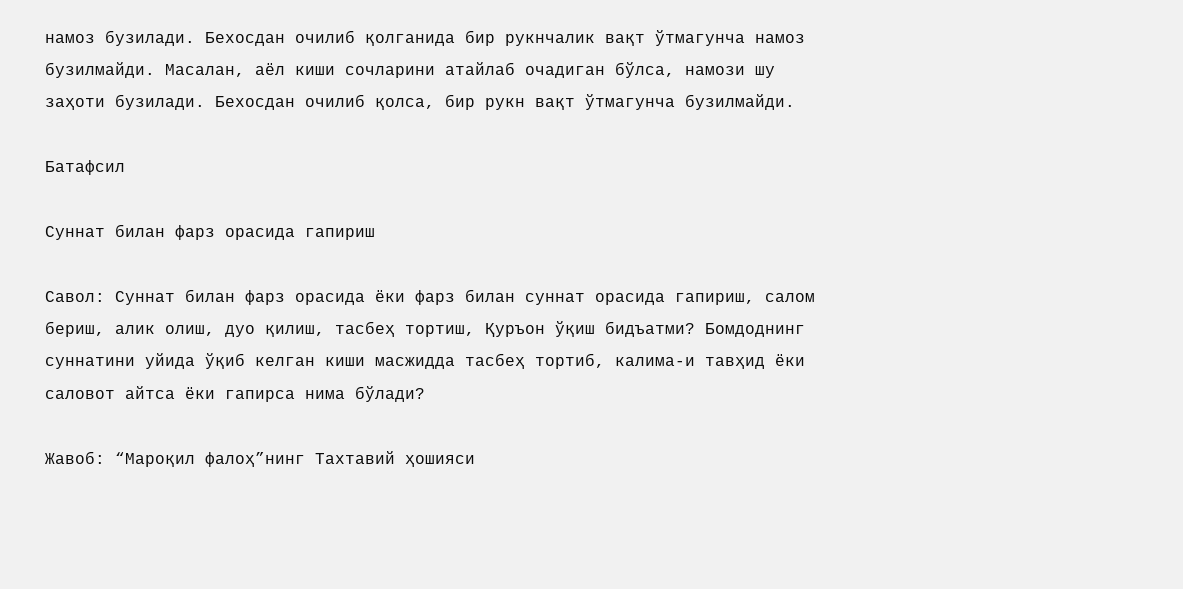намоз бузилади. Бехосдан очилиб қолганида бир рукнчалик вақт ўтмагунча намоз бузилмайди. Масалан, аёл киши сочларини атайлаб очадиган бўлса, намози шу заҳоти бузилади. Бехосдан очилиб қолса, бир рукн вақт ўтмагунча бузилмайди.

Батафсил

Суннат билан фарз орасида гапириш

Савол: Суннат билан фарз орасида ёки фарз билан суннат орасида гапириш, салом бериш, алик олиш, дуо қилиш, тасбеҳ тортиш, Қуръон ўқиш бидъатми? Бомдоднинг суннатини уйида ўқиб келган киши масжидда тасбеҳ тортиб, калима-и тавҳид ёки саловот айтса ёки гапирса нима бўлади?

Жавоб: “Мароқил фалоҳ”нинг Тахтавий ҳошияси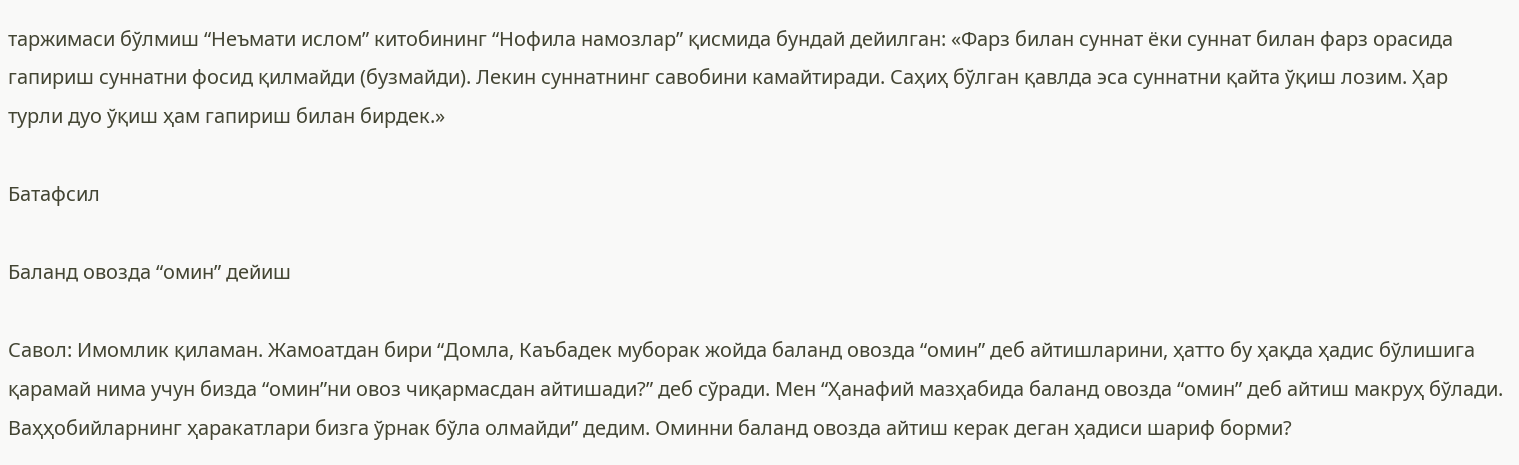таржимаси бўлмиш “Неъмати ислом” китобининг “Нофила намозлар” қисмида бундай дейилган: «Фарз билан суннат ёки суннат билан фарз орасида гапириш суннатни фосид қилмайди (бузмайди). Лекин суннатнинг савобини камайтиради. Саҳиҳ бўлган қавлда эса суннатни қайта ўқиш лозим. Ҳар турли дуо ўқиш ҳам гапириш билан бирдек.»

Батафсил

Баланд овозда “омин” дейиш

Савол: Имомлик қиламан. Жамоатдан бири “Домла, Каъбадек муборак жойда баланд овозда “омин” деб айтишларини, ҳатто бу ҳақда ҳадис бўлишига қарамай нима учун бизда “омин”ни овоз чиқармасдан айтишади?” деб сўради. Мен “Ҳанафий мазҳабида баланд овозда “омин” деб айтиш макруҳ бўлади. Ваҳҳобийларнинг ҳаракатлари бизга ўрнак бўла олмайди” дедим. Оминни баланд овозда айтиш керак деган ҳадиси шариф борми?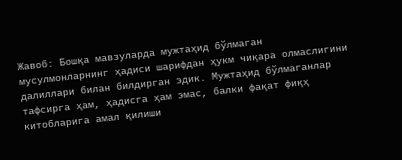Жавоб: Бошқа мавзуларда мужтаҳид бўлмаган мусулмонларнинг ҳадиси шарифдан ҳукм чиқара олмаслигини далиллари билан билдирган эдик. Мужтаҳид бўлмаганлар тафсирга ҳам, ҳадисга ҳам эмас, балки фақат фиқҳ китобларига амал қилиши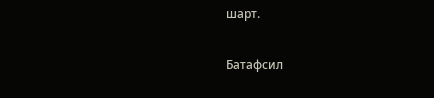шарт.

Батафсил